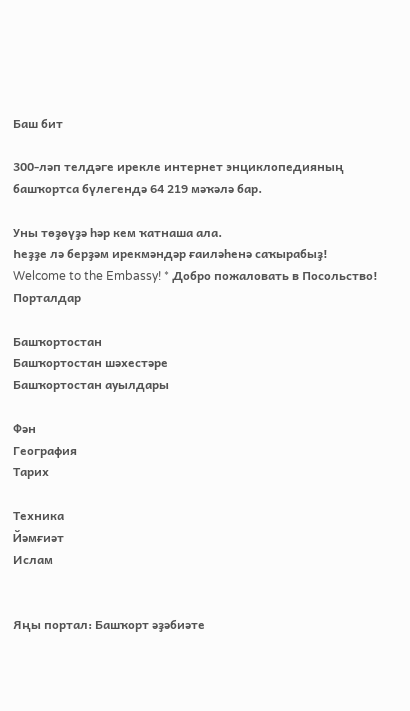Баш бит

300-ләп телдәге ирекле интернет энциклопедияның
башҡортса бүлегендә 64 219 мәҡәлә бар.

Уны төҙөүҙә һәр кем ҡатнаша ала.
Һеҙҙе лә берҙәм ирекмәндәр ғаиләһенә саҡырабыҙ!
Welcome to the Embassy! * Добро пожаловать в Посольство!
Порталдар

Башҡортостан
Башҡортостан шәхестәре
Башҡортостан ауылдары

Фән
География
Тарих

Техника
Йәмғиәт
Ислам


Яңы портал: Башҡорт әҙәбиәте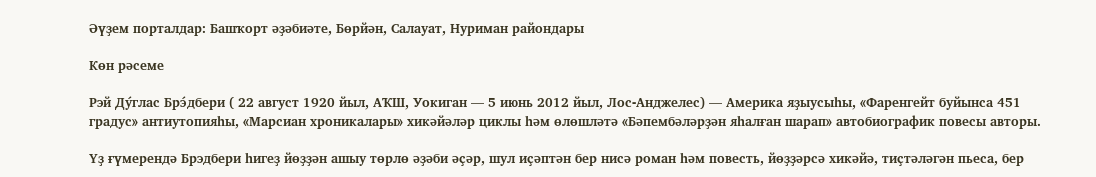Әүҙем порталдар: Башҡорт әҙәбиәте, Бөрйән, Салауат, Нуриман райондары

Көн рәсеме

Рэй Ду́глас Брэ́дбери ( 22 август 1920 йыл, АҠШ, Уокиган — 5 июнь 2012 йыл, Лос-Анджелес) — Америка яҙыусыһы, «Фаренгейт буйынса 451 градус» антиутопияһы, «Марсиан хроникалары» хикәйәләр циклы һәм өлөшләтә «Бәпембәләрҙән яһалған шарап» автобиографик повесы авторы.

Үҙ ғүмерендә Брэдбери һигеҙ йөҙҙән ашыу төрлө әҙәби әҫәр, шул иҫәптән бер нисә роман һәм повесть, йөҙҙәрсә хикәйә, тиҫтәләгән пьеса, бер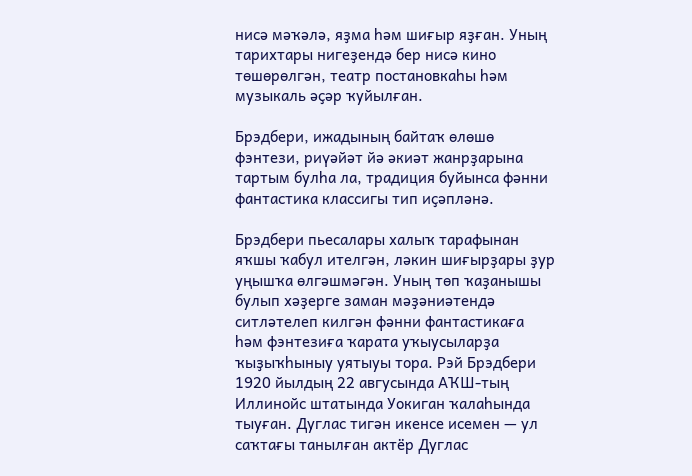нисә мәҡәлә, яҙма һәм шиғыр яҙған. Уның тарихтары нигеҙендә бер нисә кино төшөрөлгән, театр постановкаһы һәм музыкаль әҫәр ҡуйылған.

Брэдбери, ижадының байтаҡ өлөшө фэнтези, риүәйәт йә әкиәт жанрҙарына тартым булһа ла, традиция буйынса фәнни фантастика классигы тип иҫәпләнә.

Брэдбери пьесалары халыҡ тарафынан яҡшы ҡабул ителгән, ләкин шиғырҙары ҙур уңышҡа өлгәшмәгән. Уның төп ҡаҙанышы булып хәҙерге заман мәҙәниәтендә ситләтелеп килгән фәнни фантастикаға һәм фэнтезиға ҡарата уҡыусыларҙа ҡыҙыҡһыныу уятыуы тора. Рэй Брэдбери 1920 йылдың 22 авгусында АҠШ-тың Иллинойс штатында Уокиган ҡалаһында тыуған. Дуглас тигән икенсе исемен — ул саҡтағы танылған актёр Дуглас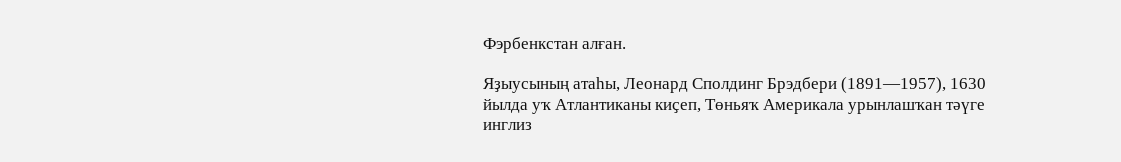Фэрбенкстан алған.

Яҙыусының атаһы, Леонард Сполдинг Брэдбери (1891—1957), 1630 йылда уҡ Атлантиканы киҫеп, Төньяҡ Америкала урынлашҡан тәүге инглиз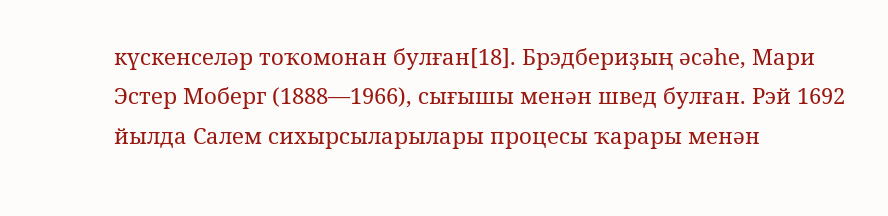күскенселәр тоҡомонан булған[18]. Брэдбериҙың әсәһе, Мари Эстер Моберг (1888—1966), сығышы менән швед булған. Рэй 1692 йылда Салем сихырсыларылары процесы ҡарары менән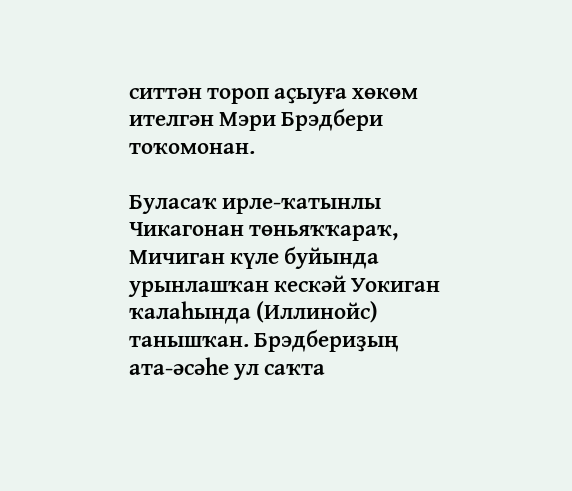ситтән тороп аҫыуға хөкөм ителгән Мэри Брэдбери тоҡомонан.

Буласаҡ ирле-ҡатынлы Чикагонан төньяҡҡараҡ, Мичиган күле буйында урынлашҡан кескәй Уокиган ҡалаһында (Иллинойс) танышҡан. Брэдбериҙың ата-әсәһе ул саҡта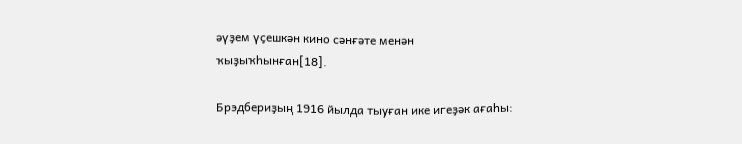әүҙем үҫешкән кино сәнғәте менән ҡыҙыҡһынған[18].

Брэдбериҙың 1916 йылда тыуған ике игеҙәк ағаһы: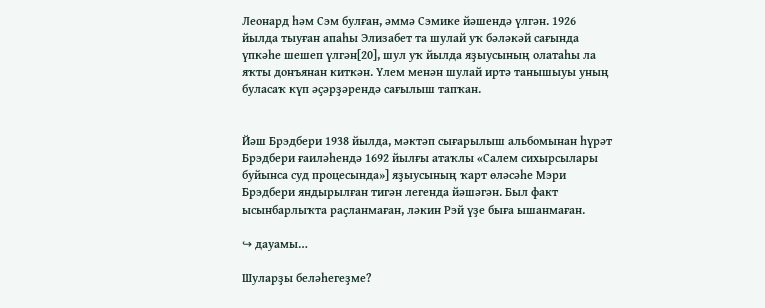Леонард һәм Сэм булған, әммә Сэмике йәшендә үлгән. 1926 йылда тыуған апаһы Элизабет та шулай уҡ бәләкәй сағында үпкәһе шешеп үлгән[20], шул уҡ йылда яҙыусының олатаһы ла яҡты донъянан киткән. Үлем менән шулай иртә танышыуы уның буласаҡ күп әҫәрҙәрендә сағылыш тапҡан.


Йәш Брэдбери 1938 йылда, мәктәп сығарылыш альбомынан һүрәт Брэдбери ғаиләһендә 1692 йылғы атаҡлы «Салем сихырсылары буйынса суд процесында»] яҙыусының ҡарт өләсәһе Мэри Брэдбери яндырылған тигән легенда йәшәгән. Был факт ысынбарлыҡта раҫланмаған, ләкин Рэй үҙе быға ышанмаған.

↪ дауамы…

Шуларҙы беләһегеҙме?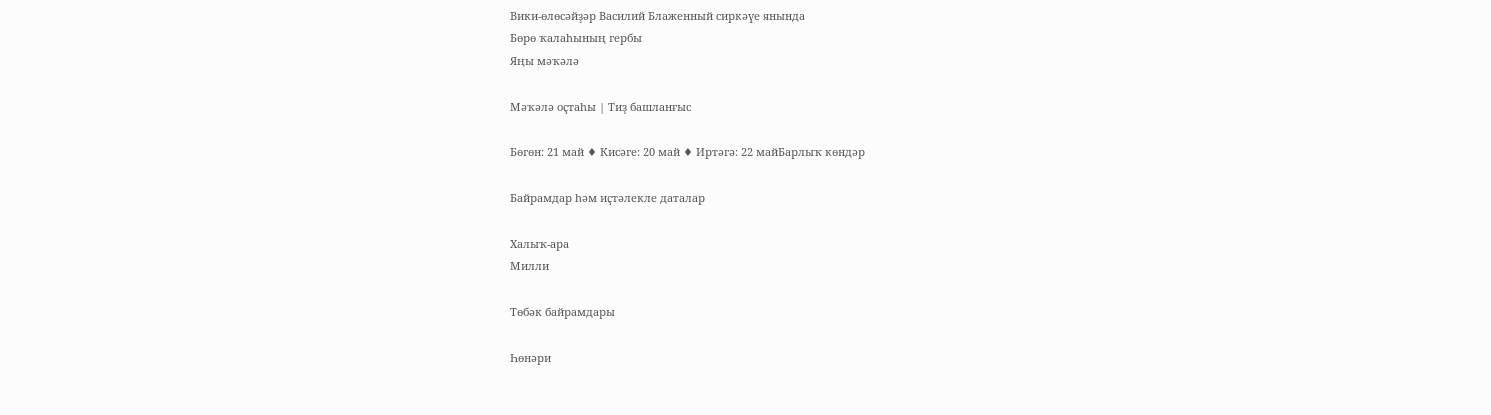Вики-өлөсәйҙәр Василий Блаженный сиркәүе янында
Бөрө ҡалаһының гербы
Яңы мәҡәлә

Мәҡәлә оҫтаһы | Тиҙ башланғыс

Бөгөн: 21 май ♦ Кисәге: 20 май ♦ Иртәгә: 22 майБарлыҡ көндәр

Байрамдар һәм иҫтәлекле даталар

Халыҡ-ара
Милли

Төбәк байрамдары

Һөнәри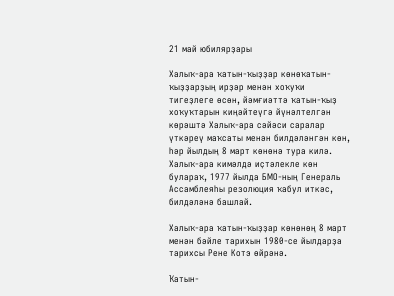21 май юбилярҙары

Халыҡ-ара ҡатын-ҡыҙҙар көнөҡатын-ҡыҙҙарҙың ирҙәр менән хоҡуҡи тигеҙлеге өсөн, йәмғиәттә ҡатын-ҡыҙ хоҡуҡтарын киңәйтеүгә йүнәлтелгән көрәштә Халыҡ-ара сәйәси саралар үткәреү маҡсаты менән билдәләнгән көн, һәр йылдың 8 март көнөнә тура килә. Халыҡ-ара кимәлдә иҫтәлекле көн булараҡ, 1977 йылда БМО-ның Генераль Ассамблеяһы резолюция ҡабул иткәс, билдәләнә башлай.

Халыҡ-ара ҡатын-ҡыҙҙар көнөнөң 8 март менән бәйле тарихын 1980-се йылдарҙа тарихсы Рене Котэ өйрәнә.

Ҡатын-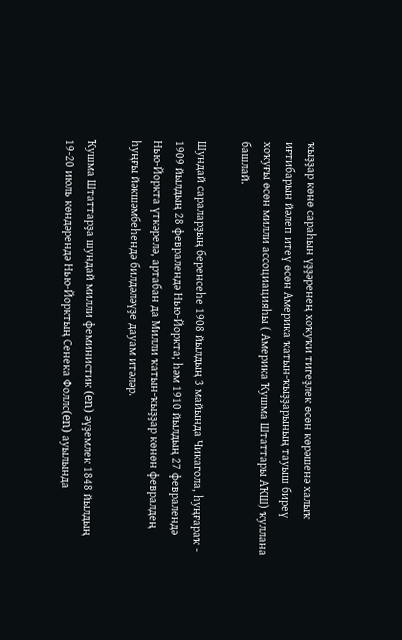ҡыҙҙар көнө сараһын үҙҙәренең хоҡуҡи тигеҙлек өсөн көрәшенә халыҡ иғтибарын йәлеп итеү өсөн Америка ҡатын-ҡыҙҙарының тауыш биреү хоҡуғы өсөн милли ассоциацияһы ( Америка Ҡушма Штаттары АҠШ) ҡуллана башлай.

Шундай сараларҙың беренсеһе 1908 йылдың 3 майында Чикагола, һуңғараҡ - 1909 йылдың 28 февралендә Нью-Йоркта; һәм 1910 йылдың 27 февралендә Нью-Йоркта үткәрелә, артабан да Милли ҡатын-ҡыҙҙар көнөн февралдең һуңғы йәкшәмбеһендә билдәләүҙе дауам итәләр.

Ҡушма Штаттарҙа шундай милли феминистик (en) әүҙемлек 1848 йылдың 19-20 июль көндәрендә Нью-Йорктың Сенека Фоллс(en) ауылында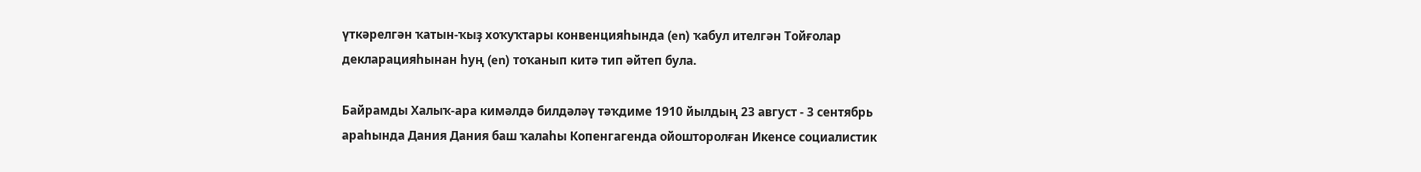үткәрелгән ҡатын-ҡыҙ хоҡуҡтары конвенцияһында (en) ҡабул ителгән Тойғолар декларацияһынан һуң (en) тоҡанып китә тип әйтеп була.

Байрамды Халыҡ-ара кимәлдә билдәләү тәҡдиме 1910 йылдың 23 август - 3 сентябрь араһында Дания Дания баш ҡалаһы Копенгагенда ойошторолған Икенсе социалистик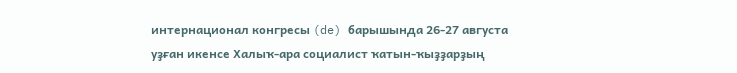интернационал конгресы (de) барышында 26-27 августа уҙған икенсе Халыҡ-ара социалист ҡатын-ҡыҙҙарҙың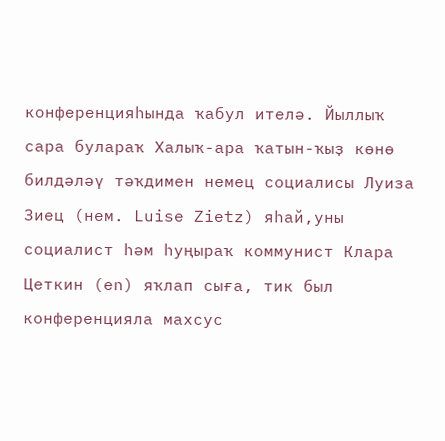конференцияһында ҡабул ителә. Йыллыҡ сара булараҡ Халыҡ-ара ҡатын-ҡыҙ көнө билдәләү тәҡдимен немец социалисы Луиза Зиец (нем. Luise Zietz) яһай,уны социалист һәм һуңыраҡ коммунист Клара Цеткин (en) яҡлап сыға, тик был конференцияла махсус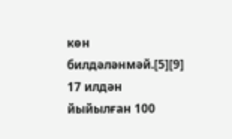көн билдәләнмәй.[5][9] 17 илдән йыйылған 100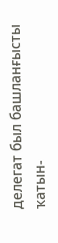делегат был башланғысты ҡатын-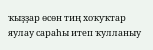ҡыҙҙар өсөн тиң хоҡуҡтар яулау сараһы итеп ҡулланыу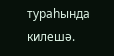тураһында килешә.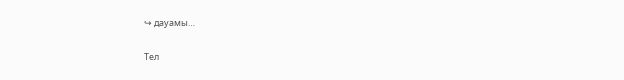↪ дауамы…

Тел